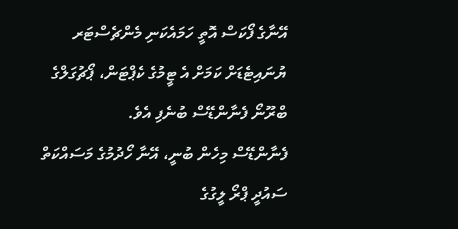އޭނާގެ ފޯކަސް އޮތީ ހަމައެކަނި މެންޗެސްޓަރ ޔުނައިޓެޑަށް ކަމަށް އެ ޓީމުގެ ކެޕްޓަން، ޕޯޗުގަލްގެ ބްރޫނޯ ފެނާންޑޭސް ބުނެފި އެވެ.
ފެނާންޑޭސް މިހެން ބުނީ، އޭނާ ހޯދުމުގެ މަސައްކަތް ސައުދީ ޕްރޯ ލީގުގެ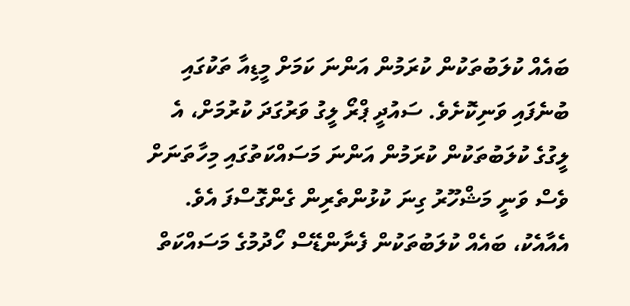ބައެއް ކުލަބުތަކުން ކުރަމުން އަންނަ ކަމަށް މީޑިއާ ތަކުގައި ބުނެފައި ވަނިކޮށެވެ. ސައުދީ ޕްރޯ ލީގު ވަރުގަދަ ކުރުމަށް، އެ ލީގުގެ ކުލަބުތަކުން ކުރަމުން އަންނަ މަސައްކަތުގައި މިހާތަނަށް ވެސް ވަނީ މަޝްހޫރު ގިނަ ކުޅުންތެރިން ގެންގޮސްފަ އެވެ. އެއާއެކު، ބައެއް ކުލަބުތަކުން ފެނާންޑޭސް ހޯދުމުގެ މަސައްކަތް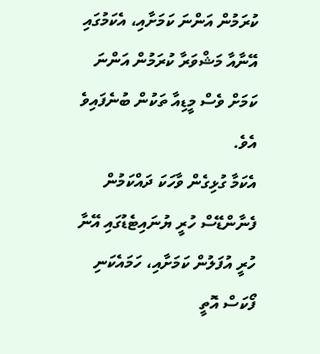ކުރަމުން އަންނަ ކަމަށާއި، އެކަމުގައި އޭނާއާ މަޝްވަރާ ކުރަމުން އަންނަ ކަމަށް ވެސް މީޑިއާ ތަކުން ބުނެފައިވެ އެވެ.
އެކަމާ ގުޅިގެން ވާހަކަ ދައްކަމުން ފެނާންޑޭސް ހުރީ ޔުނައިޓެޑުގައި އޭނާ ހުރީ އުފަލުން ކަމަށާއި، ހަމައެކަނި ފޯކަސް އޮތީ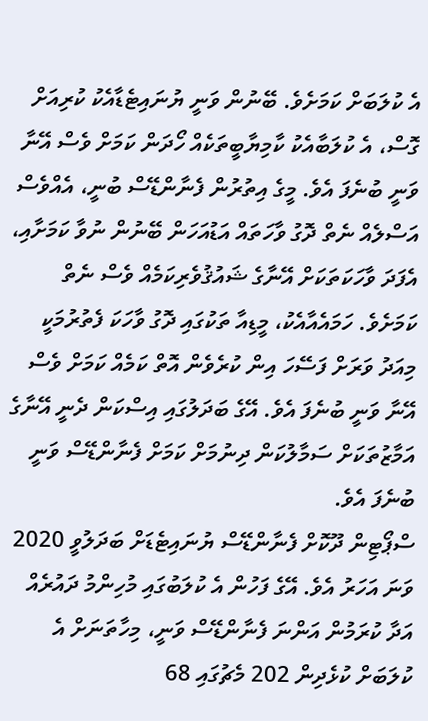އެ ކުލަބަށް ކަމަށެވެ. ބޭނުން ވަނީ ޔުނައިޓެޑާއެކު ކުރިއަށް ގޮސް، އެ ކުލަބާއެކު ކާމިޔާބީތަކެއް ހޯދަން ކަމަށް ވެސް އޭނާ ވަނީ ބުނެފަ އެވެ. މީގެ އިތުރުން ފެނާންޑޭސް ބުނީ، އެއްވެސް އަސްލެއް ނެތް ދޮގު ވާހަތައް އަޑުއަހަން ބޭނުން ނުވާ ކަމަށާއި، އެފަދަ ވާހަކަތަކަށް އޭނާގެ ޝައުޤުވެރިކަމެއް ވެސް ނެތް ކަމަށެވެ. ހަމައެއާއެކު، މީޑިއާ ތަކުގައި ދޮގު ވާހަކަ ފެތުރުމަކީ މިއަދު ވަރަށް ފަސޭހަ އިން ކުރެވެން އޮތް ކަމެއް ކަމަށް ވެސް އޭނާ ވަނީ ބުނެފަ އެވެ. އޭގެ ބަދަލުގައި އިސްކަން ދެނީ އޭނާގެ އަމާޒުތަކަށް ސަމާލުކަން ދިނުމަށް ކަމަށް ފެނާންޑޭސް ވަނީ ބުނެފަ އެވެ.
ސްޕޯޓިން ދޫކޮށް ފެނާންޑޭސް ޔުނައިޓެޑަށް ބަދަލުވީ 2020 ވަނަ އަހަރު އެވެ. އޭގެ ފަހުން އެ ކުލަބުގައި މުހިންމު ދައުރެއް އަދާ ކުރަމުން އަންނަ ފެނާންޑޭސް ވަނީ، މިހާތަނަށް އެ ކުލަބަށް ކުޅެދިން 202 މެޗުގައި 68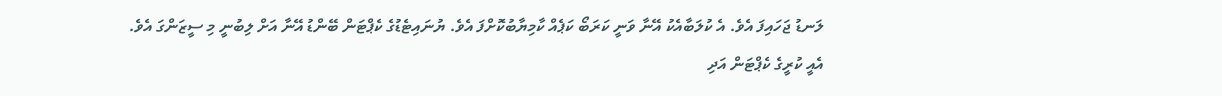ލަނޑު ޖަހައިފަ އެވެ. އެ ކުލަބާއެކު އޭނާ ވަނީ ކަރަބޯ ކަޕެއް ކާމިޔާބުކޮށްފަ އެވެ. ޔުނައިޓެޑުގެ ކެޕްޓަން ބޭންޑު އޭނާ އަށް ލިބުނީ މި ސީޒަންގަ އެވެ. އެއީ ކުރީގެ ކެޕްޓަން އަދި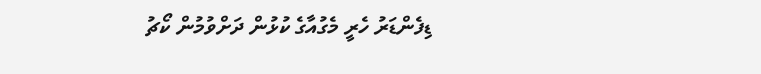ޑިފެންޑަރު ހެރީ މެގުއާގެ ކުޅުން ދަށްވުމުން ކޯޗު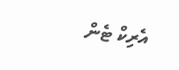އެރިކް ޓެން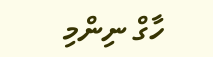ހާގް ނިންމި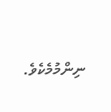ނިންމުމެކެވެ.